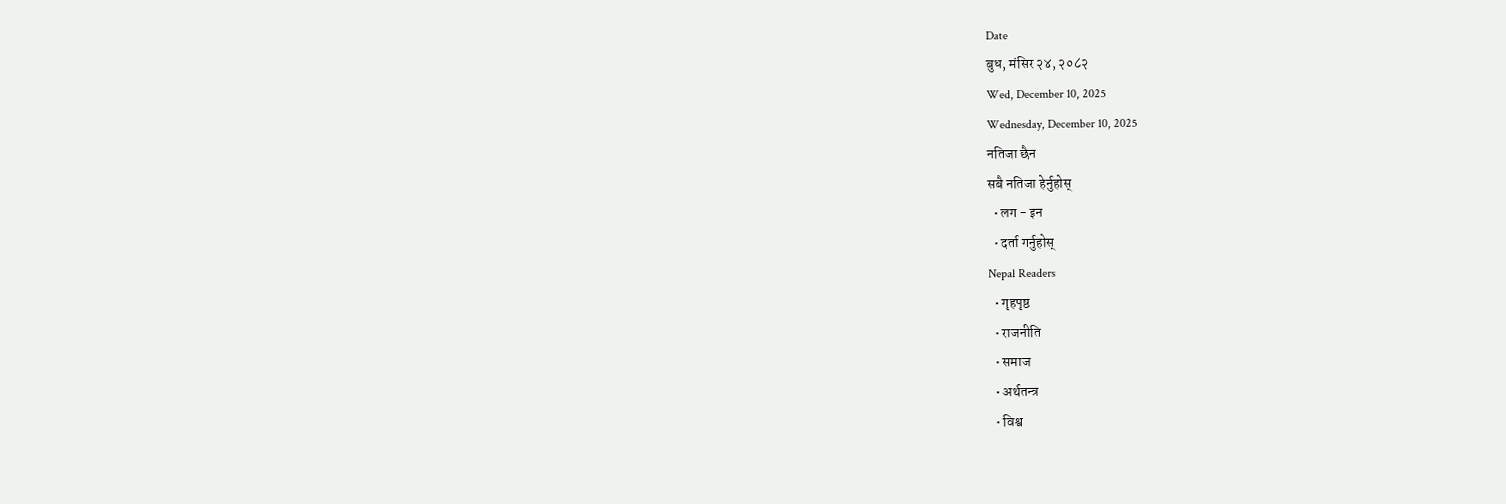Date
बुध, मंसिर २४, २०८२
Wed, December 10, 2025
Wednesday, December 10, 2025
नतिजा छैन
सबै नतिजा हेर्नुहोस्
  • लग - इन
  • दर्ता गर्नुहोस्
Nepal Readers
  • गृहपृष्ठ
  • राजनीति
  • समाज
  • अर्थतन्त्र
  • विश्व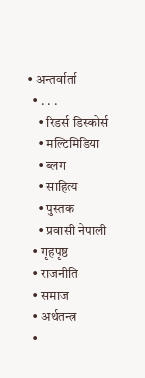• अन्तर्वार्ता
  • . . .
    • रिडर्स डिस्कोर्स
    • मल्टिमिडिया
    • ब्लग
    • साहित्य
    • पुस्तक
    • प्रवासी नेपाली
  • गृहपृष्ठ
  • राजनीति
  • समाज
  • अर्थतन्त्र
  •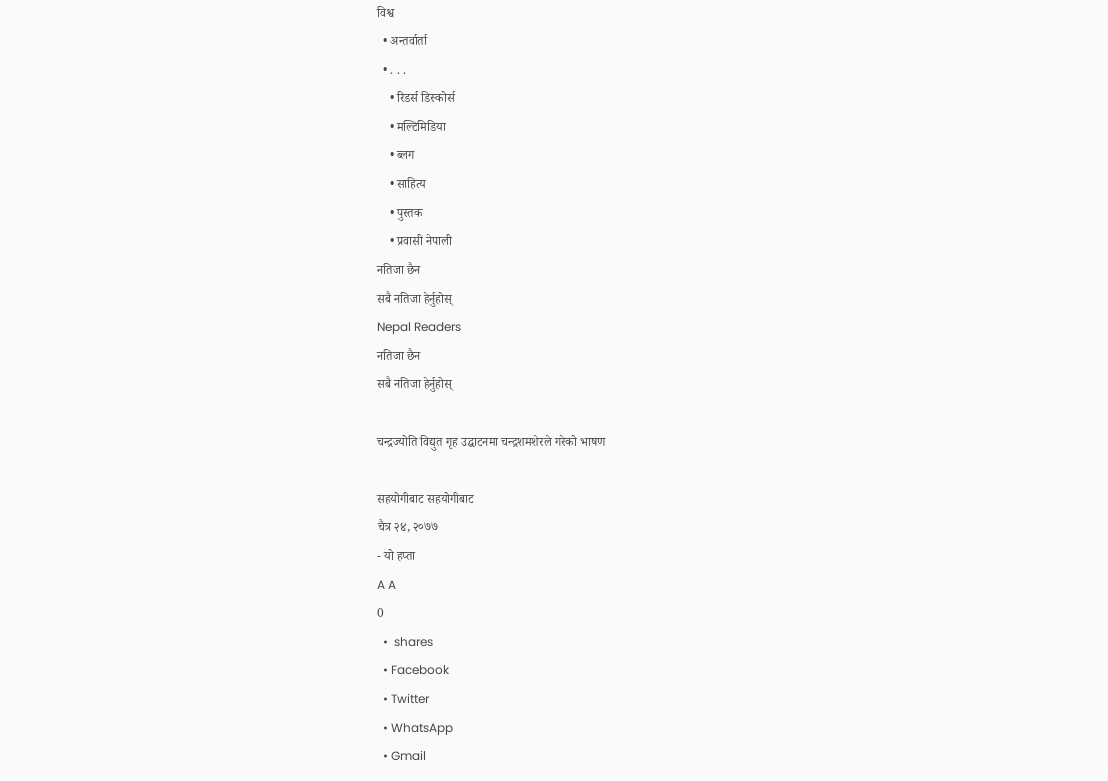विश्व
  • अन्तर्वार्ता
  • . . .
    • रिडर्स डिस्कोर्स
    • मल्टिमिडिया
    • ब्लग
    • साहित्य
    • पुस्तक
    • प्रवासी नेपाली
नतिजा छैन
सबै नतिजा हेर्नुहोस्
Nepal Readers
नतिजा छैन
सबै नतिजा हेर्नुहोस्

चन्द्रज्योति विद्युत गृह उद्घाटनमा चन्द्रशमशेरले गरेको भाषण

सहयोगीबाट सहयोगीबाट
चैत्र २४, २०७७
- यो हप्ता
A A
0
  •  shares
  • Facebook
  • Twitter
  • WhatsApp
  • Gmail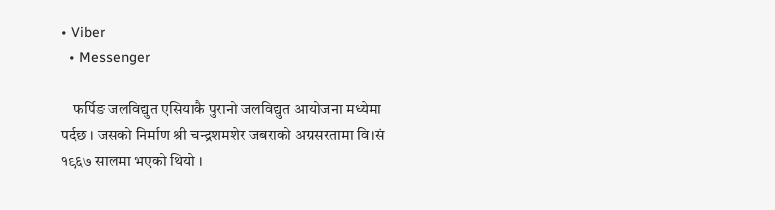• Viber
  • Messenger

    फर्पिङ जलविद्युत एसियाकै पुरानो जलविद्युत आयोजना मध्येमा पर्दछ । जसको निर्माण श्री चन्द्रशमशेर जबराको अग्रसरतामा वि।सं १९६७ सालमा भएको थियो ।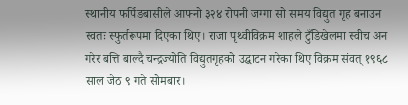स्थानीय फर्पिङबासीले आफ्नो ३२४ रोपनी जग्गा सो समय विद्युत गृह बनाउन स्वतः स्फुर्तरूपमा दिएका थिए। राजा पृथ्वीविक्रम शाहले टुँडिखेलमा स्वीच अन गरेर बत्ति बाल्दै चन्द्रज्योति विद्युतगृहको उद्घाटन गरेका थिए विक्रम संवत् १९६८ साल जेठ ९ गते सोमबार।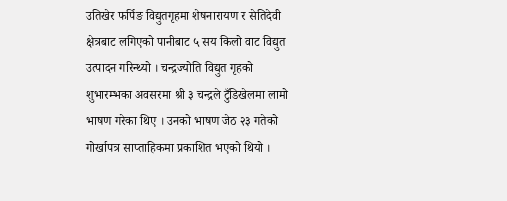उतिखेर फर्पिङ विद्युतगृहमा शेषनारायण र सेतिदेवी क्षेत्रबाट लगिएको पानीबाट ५ सय किलो वाट विद्युत उत्पादन गरिन्थ्यो । चन्द्रज्योति विद्युत गृहको शुभारम्भका अवसरमा श्री ३ चन्द्रले टुँडिखेलमा लामो भाषण गरेका थिए । उनको भाषण जेठ २३ गतेको गोर्खापत्र साप्ताहिकमा प्रकाशित भएको थियो ।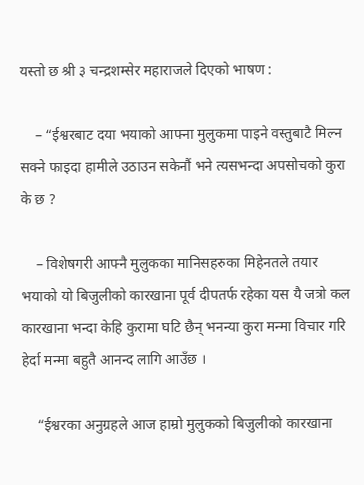यस्तो छ श्री ३ चन्द्रशम्सेर महाराजले दिएको भाषण :

    – “ईश्वरबाट दया भयाको आफ्ना मुलुकमा पाइने वस्तुबाटै मिल्न सक्ने फाइदा हामीले उठाउन सकेनौं भने त्यसभन्दा अपसोचको कुरा के छ ?

    – विशेषगरी आफ्नै मुलुकका मानिसहरुका मिहेनतले तयार भयाको यो बिजुलीको कारखाना पूर्व दीपतर्फ रहेका यस यै जत्रो कल कारखाना भन्दा केहि कुरामा घटि छैन् भनन्या कुरा मन्मा विचार गरि हेर्दा मन्मा बहुतै आनन्द लागि आउँछ ।

    “ईश्वरका अनुग्रहले आज हाम्रो मुलुकको बिजुलीको कारखाना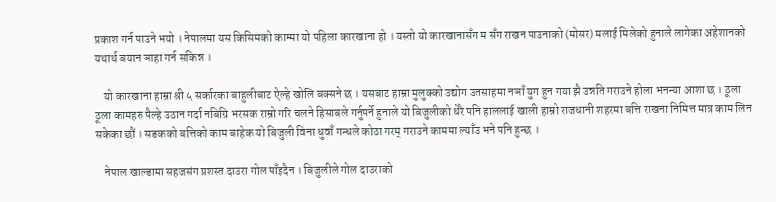प्रकाश गर्न पाउने भयो । नेपालमा यस किसिमको काम्मा यो पहिला कारखाना हो । यस्तो यो कारखानासँग म सँग राखन पाउनाको (मोसर) मलाई मिलेको हुनाले लागेका अहेशानको यथार्थ बयान ञाहा गर्न सकिन्न ।

    यो कारखाना हाम्रा श्री ५ सर्कारका बाहुलीबाट ऐल्हे खोलि बक्सने छ । यसबाट हाम्रा मुलुक्को उद्योग उतसाहमा नञाँ युग हुन गया झै उन्नति गराउने होला भनन्या आशा छ । ठूला ठूला कामहरु पैल्हे उठान गर्दा नबिग्रि भरसक राम्रो गरि चलने हिसाबले गर्नुपर्ने हुनाले यो बिजुलीको धेरै पनि हाललाई खाली हाम्रो राजधानी शहरमा बत्ति राखना निमित्त मात्र काम लिन सकेका छौं । सडकको बत्तिको काम बाहेक यो बिजुली विना धुवाँ गन्धले कोठा गरम् गराउने काममा ल्याँउ भने पनि हुन्छ ।

    नेपाल खाल्डामा सहजसंग प्रशस्त दाउरा गोल पाँइदैन । बिजुलीले गोल दाउराको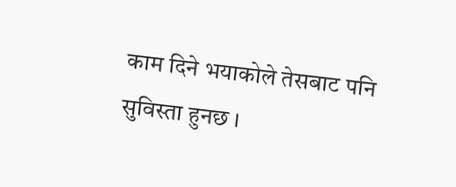काम दिने भयाकोले तेसबाट पनि सुविस्ता हुनछ ।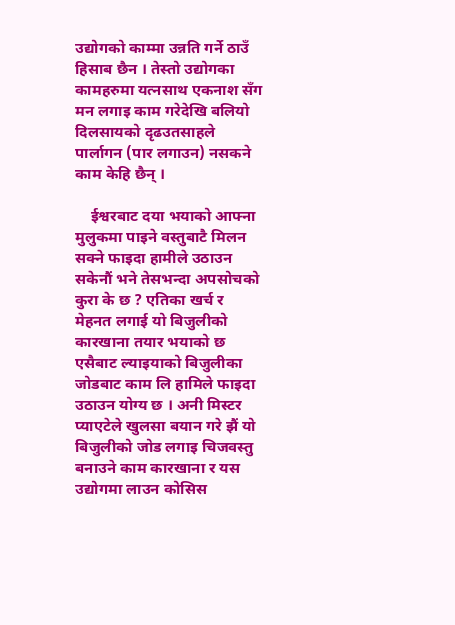उद्योगको काम्मा उन्नति गर्ने ठाउँ हिसाब छैन । तेस्तो उद्योगका कामहरुमा यत्नसाथ एकनाश सँग मन लगाइ काम गरेदेखि बलियो दिलसायको दृढउतसाहले पार्लागन (पार लगाउन) नसकने काम केहि छैन् ।

    ईश्वरबाट दया भयाको आफ्ना मुलुकमा पाइने वस्तुबाटै मिलन सक्ने फाइदा हामीले उठाउन सकेनौं भने तेसभन्दा अपसोचको कुरा के छ ? एतिका खर्च र मेहनत लगाई यो बिजुलीको कारखाना तयार भयाको छ एसैबाट ल्याइयाको बिजुलीका जोडबाट काम लि हामिले फाइदा उठाउन योग्य छ । अनी मिस्टर प्याएटेले खुलसा बयान गरे झैं यो बिजुलीको जोड लगाइ चिजवस्तु बनाउने काम कारखाना र यस उद्योगमा लाउन कोसिस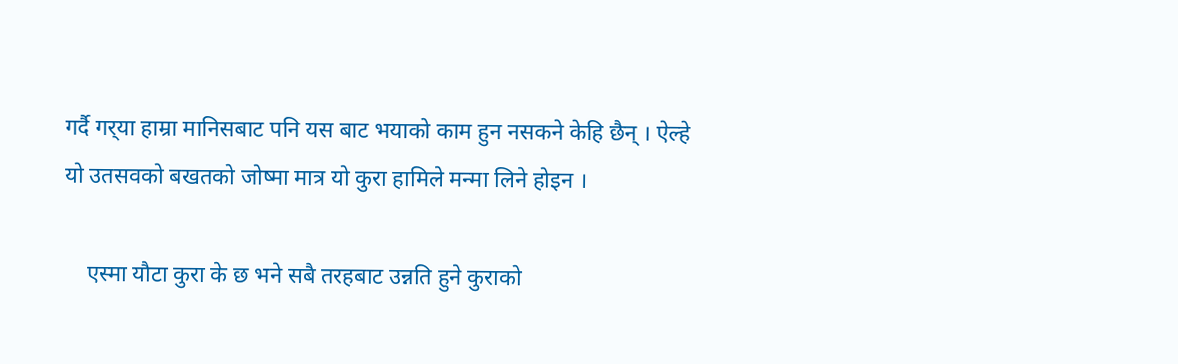गर्दै गर्‌या हाम्रा मानिसबाट पनि यस बाट भयाको काम हुन नसकने केहि छैन् । ऐल्हे यो उतसवको बखतको जोष्मा मात्र यो कुरा हामिले मन्मा लिने होइन ।

    एस्मा यौटा कुरा के छ भने सबै तरहबाट उन्नति हुने कुराको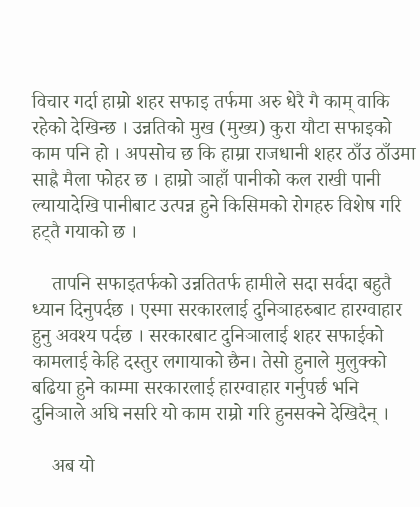विचार गर्दा हाम्रो शहर सफाइ तर्फमा अरु धेरै गै काम् वाकि रहेको देखिन्छ । उन्नतिको मुख (मुख्य) कुरा यौटा सफाइको काम पनि हो । अपसोच छ कि हाम्रा राजधानी शहर ठाँउ ठाँउमा साह्रै मैला फोहर छ । हाम्रो ञाहाँ पानीको कल राखी पानी ल्यायादेखि पानीबाट उत्पन्न हुने किसिमको रोगहरु विशेष गरि हट्तै गयाको छ ।

    तापनि सफाइतर्फको उन्नतितर्फ हामीले सदा सर्वदा बहुतै ध्यान दिनुपर्दछ । एस्मा सरकारलाई दुनिञाहरुबाट हारग्वाहार हुनु अवश्य पर्दछ । सरकारबाट दुनिञालाई शहर सफाईको कामलाई केहि दस्तुर लगायाको छैन। तेसो हुनाले मुलुक्को बढिया हुने काम्मा सरकारलाई हारग्वाहार गर्नुपर्छ भनि दुनिञाले अघि नसरि यो काम राम्रो गरि हुनसक्ने देखिदैन् ।

    अब यो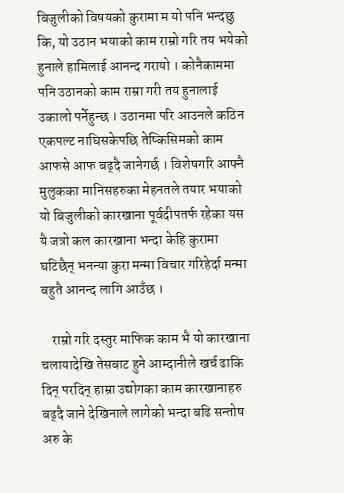बिजुलीको विषयको कुरामा म यो पनि भन्दछु कि, यो उठान भयाको काम राम्रो गरि तय भयेको हुनाले हामिलाई आनन्द गरायो । कोनैकाममा पनि उठानको काम राम्रा गरी तय हुनालाई उकालो पर्नेहुन्छ । उठानमा परि आउनले कठिन एकपल्ट नाघिसकेपछि तेष्किसिमको काम आफसे आफ बढ्दै जानेगर्छ । विशेषगरि आफ्नै मुलुकका मानिसहरुका मेहनतले तयार भयाको यो बिजुलीको कारखाना पूर्वदीपतर्फ रहेका यस यै जत्रो कल कारखाना भन्दा केहि कुरामा घटिछैन् भनन्या कुरा मन्मा विचार गरिहेर्दा मन्मा बहुतै आनन्द लागि आउँछ ।

    राम्रो गरि दस्तुर माफिक काम भै यो कारखाना चलायादेखि तेसबाट हुने आम्दानीले खर्च ढाकि दिन् परदिन् हाम्रा उद्योगका काम कारखानाहरु बढ्दै जाने देखिनाले लागेको भन्दा बढि सन्तोष अरु के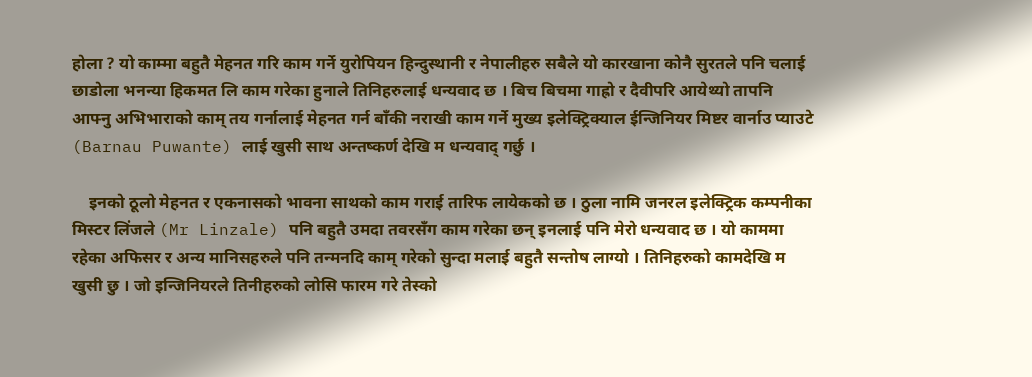होला ? यो काम्मा बहुतै मेहनत गरि काम गर्ने युरोपियन हिन्दुस्थानी र नेपालीहरु सबैले यो कारखाना कोनै सुरतले पनि चलाई छाडोला भनन्या हिकमत लि काम गरेका हुनाले तिनिहरुलाई धन्यवाद छ । बिच बिचमा गाह्रो र दैवीपरि आयेथ्यो तापनि आफ्नु अभिभाराको काम् तय गर्नालाई मेहनत गर्न बाँकी नराखी काम गर्ने मुख्य इलेक्ट्रिक्याल ईन्जिनियर मिष्टर वार्नाउ प्याउटे (Barnau Puwante) लाई खुसी साथ अन्तष्कर्ण देखि म धन्यवाद् गर्छु ।

    इनको ठूलो मेहनत र एकनासको भावना साथको काम गराई तारिफ लायेकको छ । ठुला नामि जनरल इलेक्ट्रिक कम्पनीका मिस्टर लिंजले (Mr Linzale) पनि बहुतै उमदा तवरसँग काम गरेका छन् इनलाई पनि मेरो धन्यवाद छ । यो काममा रहेका अफिसर र अन्य मानिसहरुले पनि तन्मनदि काम् गरेको सुन्दा मलाई बहुतै सन्तोष लाग्यो । तिनिहरुको कामदेखि म खुसी छु । जो इन्जिनियरले तिनीहरुको लोसि फारम गरे तेस्को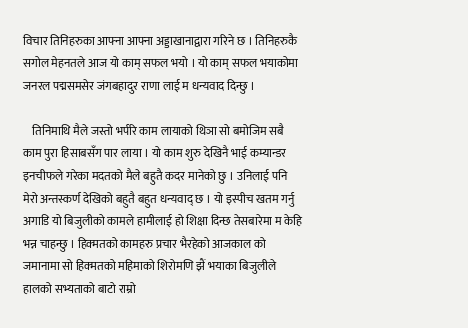विचार तिनिहरुका आफ्ना आफ्ना अड्डाखानाद्वारा गरिने छ । तिनिहरुकै सगोल मेहनतले आज यो काम् सफल भयो । यो काम् सफल भयाकोमा जनरल पद्मसमसेर जंगबहादुर राणा लाई म धन्यवाद दिन्छु ।

    तिनिमाथि मैले जस्तो भर्परि काम लायाको थिञा सो बमोजिम सबै काम पुरा हिसाबसँग पार लाया । यो काम शुरु देखिनै भाई कम्यान्डर इनचीफले गरेका मदतको मैले बहुतै कदर मानेको छु । उनिलाई पनि मेरो अन्तस्कर्ण देखिको बहुतै बहुत धन्यवाद् छ । यो इस्पीच खतम गर्नु अगाडि यो बिजुलीको कामले हामीलाई हो शिक्षा दिन्छ तेसबारेमा म केहि भन्न चाहन्छु । हिक्मतको कामहरु प्रचार भैरहेको आजकाल को जमानामा सो हिक्मतको महिमाको शिरोमणि झैं भयाका बिजुलीले हालको सभ्यताको बाटो राम्रो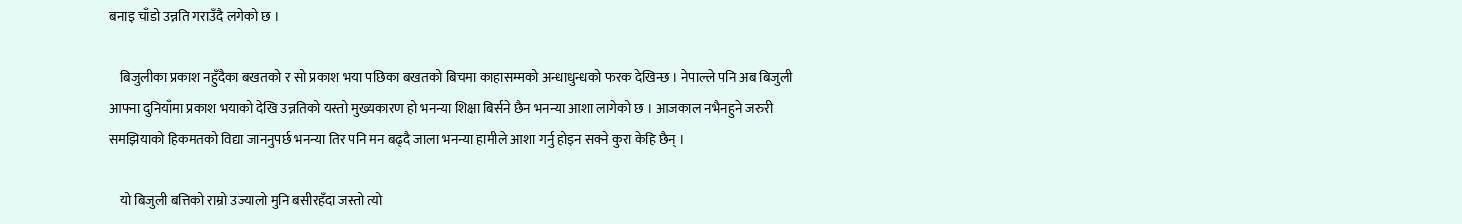बनाइ चाँडो उन्नति गराउँदै लगेको छ ।

    बिजुलीका प्रकाश नहुँदैका बखतको र सो प्रकाश भया पछिका बखतको बिचमा काहासम्मको अन्धाधुन्धको फरक देखिन्छ । नेपाल्ले पनि अब बिजुली आफ्ना दुनियाँमा प्रकाश भयाको देखि उन्नतिको यस्तो मुख्यकारण हो भनन्या शिक्षा बिर्सने छैन भनन्या आशा लागेको छ । आजकाल नभैनहुने जरुरी समझियाको हिकमतको विद्या जाननुपर्छ भनन्या तिर पनि मन बढ्दै जाला भनन्या हामीले आशा गर्नु होइन सक्ने कुरा केहि छैन् ।

    यो बिजुली बत्तिको राम्रो उज्यालो मुनि बसीरहँदा जस्तो त्यो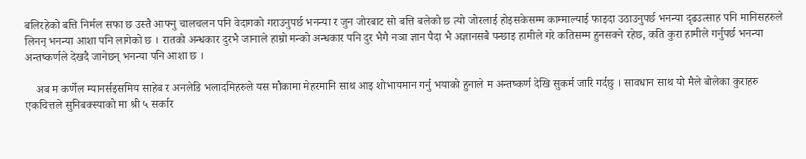बलिरहेको बत्ति निर्मल सफा छ उस्तै आफ्नु चालचलन पनि वेदागको गराउनुपर्छ भनन्या र जुन जोरबाट सो बत्ति बलेको छ त्यो जोरलाई होइसकेसम्म काम्माल्याई फाइदा उठाउनुपर्छ भनन्या दृढउत्साह पनि मानिसहरुले लिनन् भनन्या आशा पनि लागेको छ । रातको अन्धकार दुरभै जानाले हाम्रो मन्को अन्धकार पनि दुर भैगै नञा ज्ञान पैदा भै अज्ञानसबै पन्छाइ हामीले गरे कतिसम्म हुनसक्ने रहेछ, कति कुरा हामीले गर्नुपर्छ भनन्या अन्तष्कर्णले देखदै जानेछन् भनन्या पनि आशा छ ।

    अब म कर्णेल म्यानर्सइसमिय साहेब र अनलेडि भलादमिहरुले यस मौकामा मेहरमानि साथ आइ शोभायमान गर्नु भयाको हुनाले म अन्तष्कर्ण देखि सुकर्म जारि गर्दछु । सावधान साथ यो मैले बोलेका कुराहरु एकचित्तले सुनिबक्स्याको मा श्री ५ सर्कार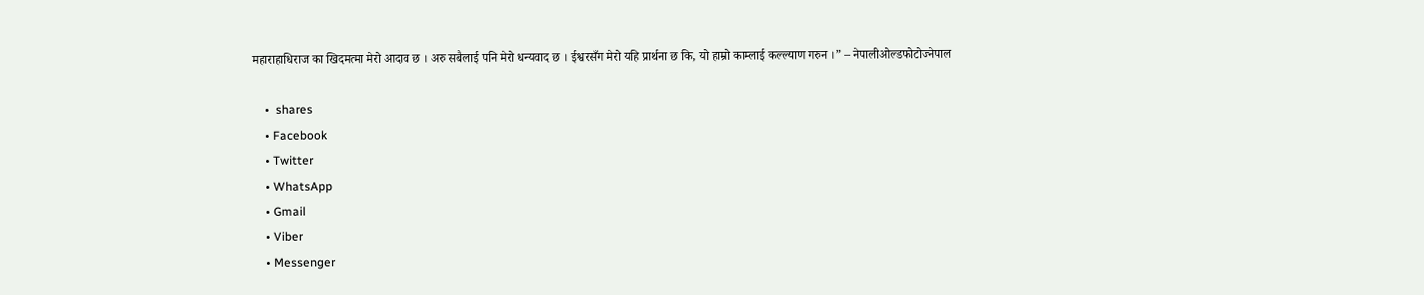महाराहाधिराज का खिदमत्मा मेरो आदाव छ । अरु सबैलाई पनि मेरो धन्यवाद छ । ईश्वरसँग मेरो यहि प्रार्थना छ कि, यो हाम्रो काम्लाई कल्ल्याण गरुन ।” – नेपालीओल्डफोटोज्नेपाल

    •  shares
    • Facebook
    • Twitter
    • WhatsApp
    • Gmail
    • Viber
    • Messenger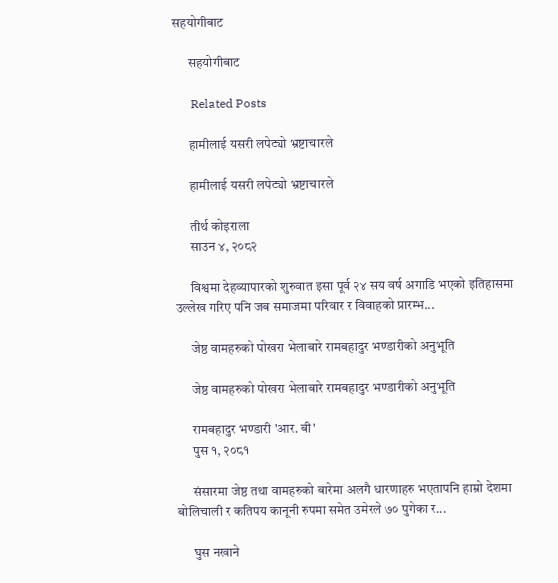सहयोगीबाट

      सहयोगीबाट

      Related Posts

      हामीलाई यसरी लपेट्यो भ्रष्टाचारले

      हामीलाई यसरी लपेट्यो भ्रष्टाचारले

      तीर्थ कोइराला
      साउन ४, २०८२

      विश्वमा देहव्यापारको शुरुवात इसा पूर्व २४ सय वर्ष अगाडि भएको इतिहासमा उल्लेख गरिए पनि जब समाजमा परिवार र विवाहको प्रारम्भ...

      जेष्ठ वामहरुको पोखरा भेलाबारे रामबहादुर भण्डारीको अनुभूति

      जेष्ठ वामहरुको पोखरा भेलाबारे रामबहादुर भण्डारीको अनुभूति

      रामबहादुर भण्डारी 'आर. बी'
      पुस १, २०८१

      संसारमा जेष्ठ तथा वामहरुको बारेमा अलगै धारणाहरु भएतापनि हाम्रो देशमा बोलिचाली र कतिपय कानूनी रुपमा समेत उमेरले ७० पुगेका र...

      घुस नखाने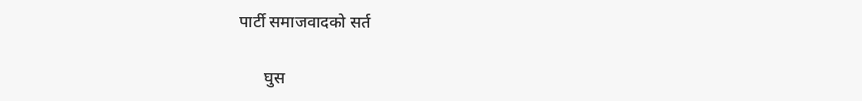पार्टी समाजवादको सर्त

      घुस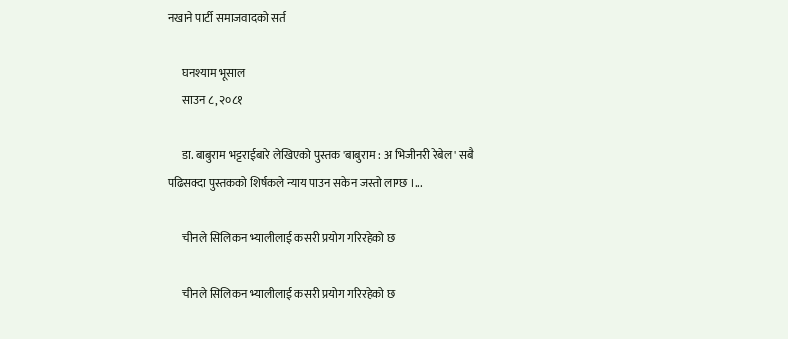नखाने पार्टी समाजवादको सर्त

      घनश्याम भूसाल
      साउन ८, २०८१

      डा. बाबुराम भट्टराईबारे लेखिएको पुस्तक 'बाबुराम : अ भिजीनरी रेबेल' सबै पढिसक्दा पुस्तकको शिर्षकले न्याय पाउन सकेन जस्तो लाग्छ ।...

      चीनले सिलिकन भ्यालीलाई कसरी प्रयोग गरिरहेको छ

      चीनले सिलिकन भ्यालीलाई कसरी प्रयोग गरिरहेको छ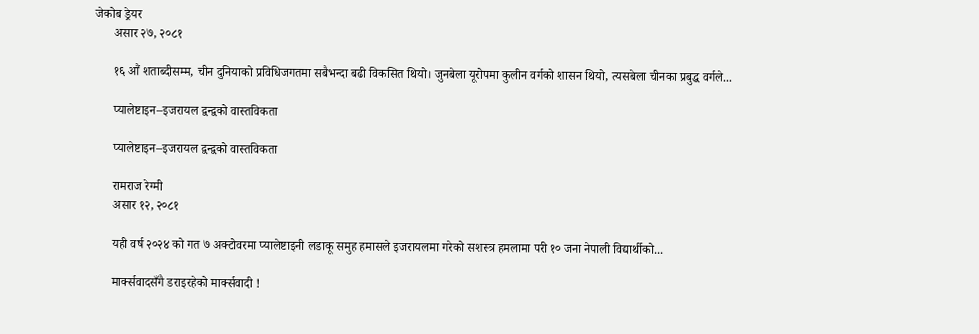जेकोब ड्रेयर
      असार २७, २०८१

      १६ औं शताब्दीसम्म, चीन दुनियाको प्रविधिजगतमा सबैभन्दा बढी विकसित थियो। जुनबेला यूरोपमा कुलीन वर्गको शासन थियो, त्यसबेला चीनका प्रबुद्ध वर्गले...

      प्यालेष्टाइन–इजरायल द्वन्द्वको वास्तविकता

      प्यालेष्टाइन–इजरायल द्वन्द्वको वास्तविकता

      रामराज रेग्मी
      असार १२, २०८१

      यही वर्ष २०२४ को गत ७ अक्टोवरमा प्यालेष्टाइनी लडाकू समुह हमासले इजरायलमा गरेको सशस्त्र हमलामा परी १० जना नेपाली विद्यार्थीको...

      मार्क्सवादसँगै डराइरहेको मार्क्सवादी !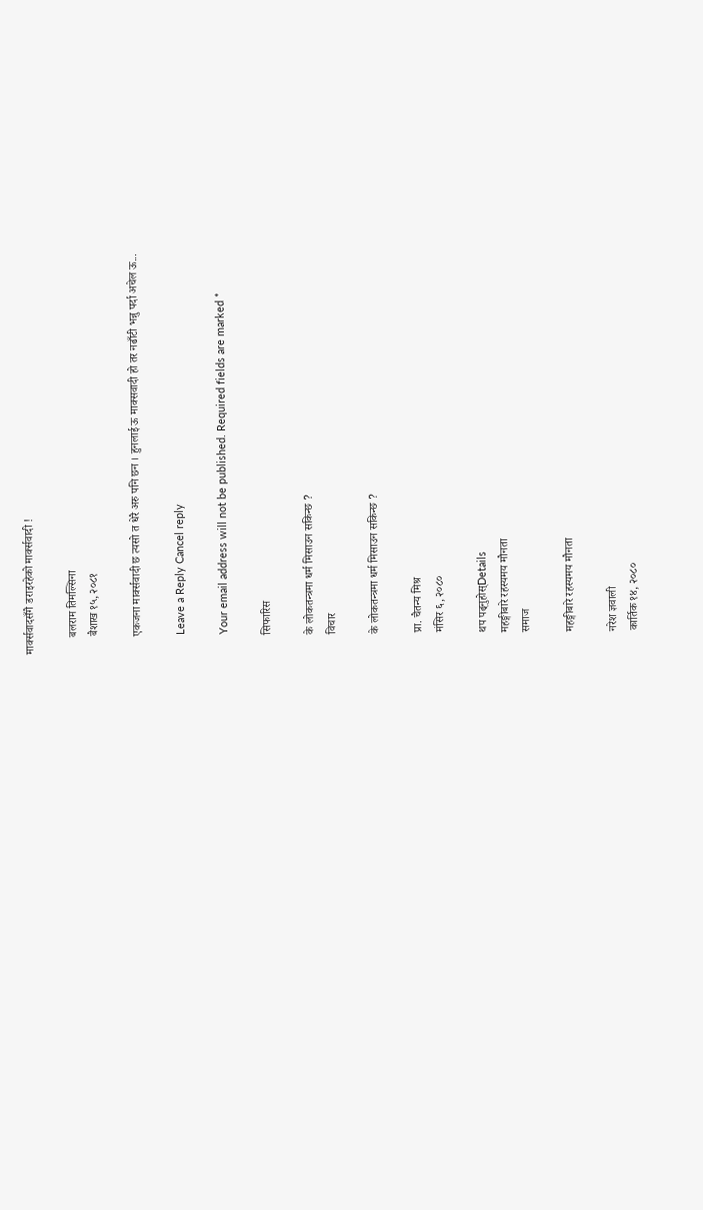मार्क्सवादसँगै डराइरहेको मार्क्सवादी !

      बलराम तिमल्सिना
      बैशाख १५, २०८१

      एकजना मार्क्सवादी छ त्यसो त धेर‌ै अरु पनि छन । हुनलाई ऊ माक्सवादी हो तर नढाँटी भन्नु पर्दा अचेल ऊ...

      Leave a Reply Cancel reply

      Your email address will not be published. Required fields are marked *

      सिफारिस

      के लोकतन्त्रमा धर्म मिसाउन सकिन्छ ?
      विचार

      के लोकतन्त्रमा धर्म मिसाउन सकिन्छ ?

      प्रा. चैतन्य मिश्र
      मंसिर ६, २०८०

      थप पढ्नुहोस्Details
      महङ्गीबारे रहस्यमय मौनता
      समाज

      महङ्गीबारे रहस्यमय मौनता

      नरेश ज्ञवाली
      कार्तिक १४, २०८०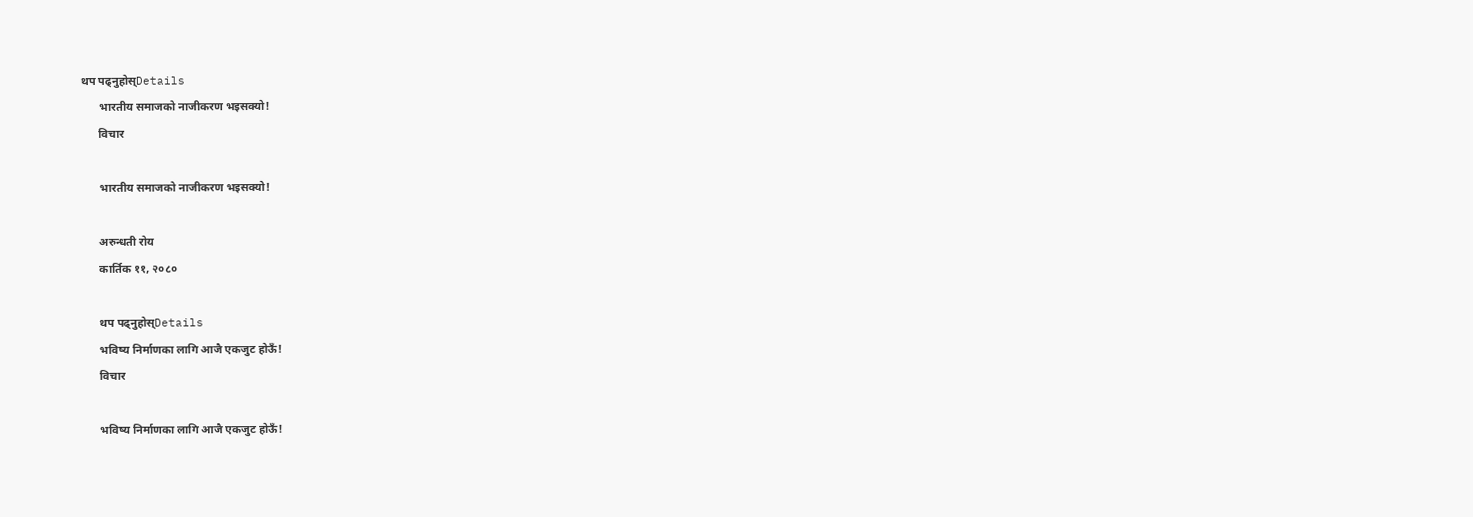थप पढ्नुहोस्Details
      भारतीय समाजको नाजीकरण भइसक्यो!
      विचार

      भारतीय समाजको नाजीकरण भइसक्यो!

      अरुन्धती रोय
      कार्तिक ११, २०८०

      थप पढ्नुहोस्Details
      भविष्य निर्माणका लागि आजै एकजुट होऊँ!
      विचार

      भविष्य निर्माणका लागि आजै एकजुट होऊँ!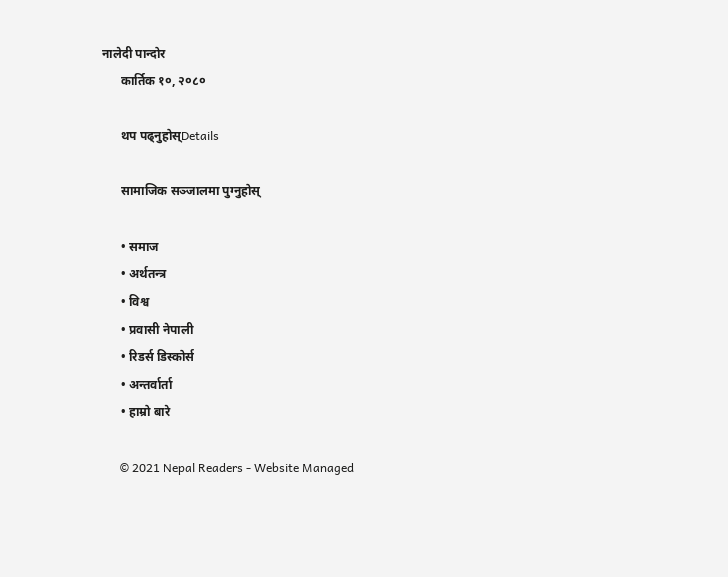नालेदी पान्दोर
      कार्तिक १०, २०८०

      थप पढ्नुहोस्Details

      सामाजिक सञ्जालमा पुग्नुहोस्

      • समाज
      • अर्थतन्त्र
      • विश्व
      • प्रवासी नेपाली
      • रिडर्स डिस्कोर्स
      • अन्तर्वार्ता
      • हाम्रो बारे

      © 2021 Nepal Readers - Website Managed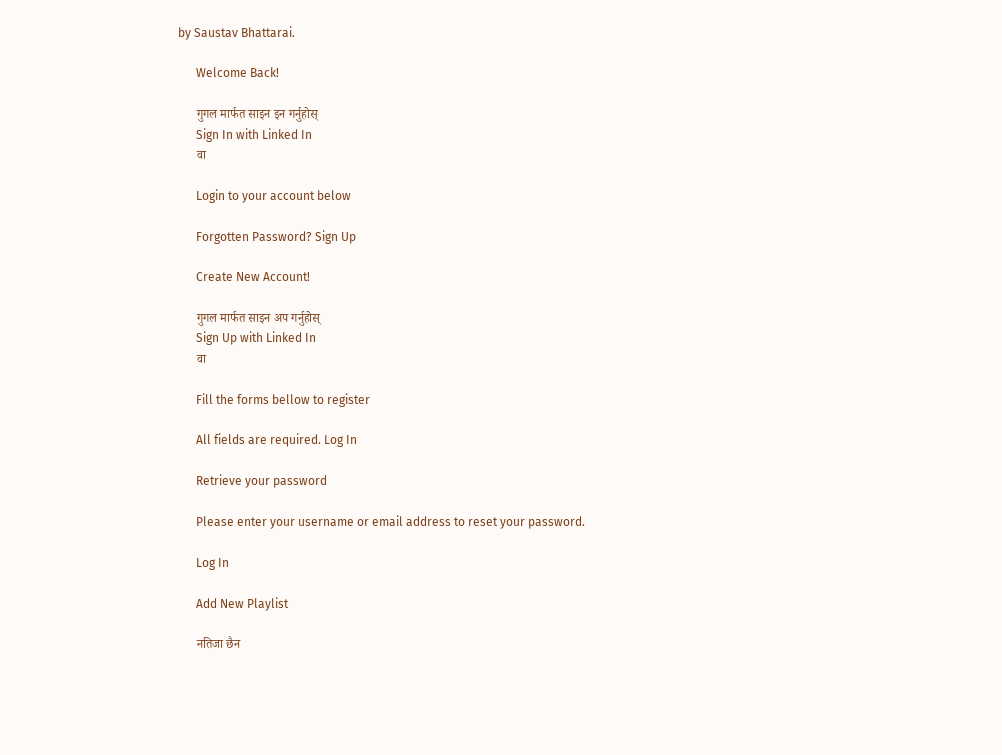by Saustav Bhattarai.

      Welcome Back!

      गुगल मार्फत साइन इन गर्नुहोस्
      Sign In with Linked In
      वा

      Login to your account below

      Forgotten Password? Sign Up

      Create New Account!

      गुगल मार्फत साइन अप गर्नुहोस्
      Sign Up with Linked In
      वा

      Fill the forms bellow to register

      All fields are required. Log In

      Retrieve your password

      Please enter your username or email address to reset your password.

      Log In

      Add New Playlist

      नतिजा छैन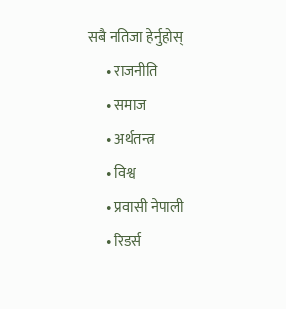सबै नतिजा हेर्नुहोस्
      • राजनीति
      • समाज
      • अर्थतन्त्र
      • विश्व
      • प्रवासी नेपाली
      • रिडर्स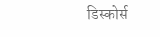डिस्कोर्स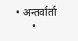• अन्तर्वार्ता
      •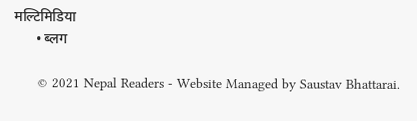मल्टिमिडिया
      • ब्लग

      © 2021 Nepal Readers - Website Managed by Saustav Bhattarai.